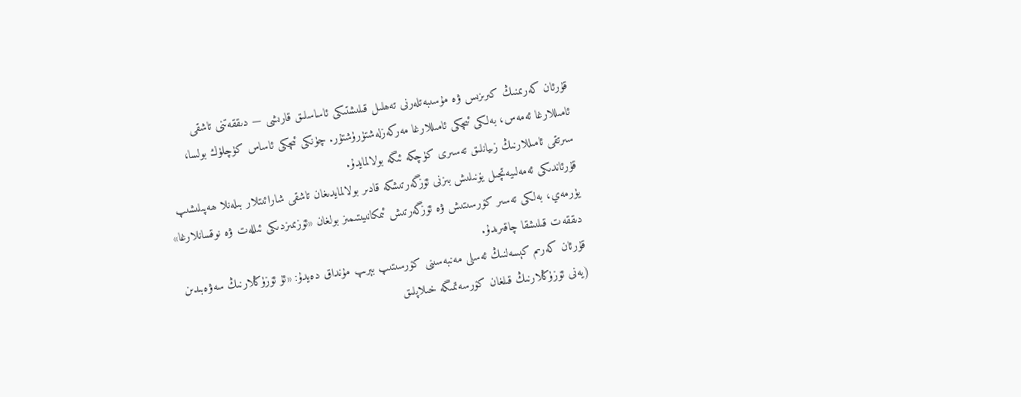قۇرئان كەرىمنىڭ كىرىزىس ۋە مۇسىبەتلەرنى تەھلىل قىلىشتىكى ئاساسلىق قارىشى — دىققەتنى تاشقى ئامىللارغا ئەمەس، بەلكى ئىچكى ئامىللارغا مەركەزلەشتۈرۈشتۇر. چۈنكى ئىچكى ئاساس كۈچلۈك بولسا، سىرتقى ئامىللارنىڭ زىيانلىق تەسىرى كۈچكە ئىگە بولالمايدۇ.
قۇرئاندىكى ئەمەلىيەتچىل يۆنىلىش بىزنى ئۆزگەرتىشكە قادىر بولالمايدىغان تاشقى شارائىتلار بىلەنلا ھەپىلىشىپ يۈرمەي، بەلكى تەسىر كۆرسىتىش ۋە ئۆزگەرتىش ئىمكانىيىتىمىز بولغان «ئۆزىمىزدىكى ئىللەت ۋە نوقسانلارغا» دىققەت قىلىشقا چاقىرىدۇ.
قۇرئان كەرىم كېسەلنىڭ ئەسلى مەنبەسىنى كۆرسىتىپ بېرىپ مۇنداق دەيدۇ: «ئۇ ئۆزۈڭلارنىڭ سەۋەبىدىن (يەنى ئۆزۈڭلارنىڭ قىلغان كۆرسەتمىگە خىلاپلىق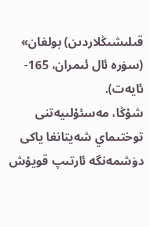قىلىشىڭلاردىن) بولغان» (سۈرە ئال ئىمران، 165-ئايەت).
شۇڭا، مەسئۇلىيەتنى توختىماي شەيتانغا ياكى دۈشمەنگە ئارتىپ قويۇش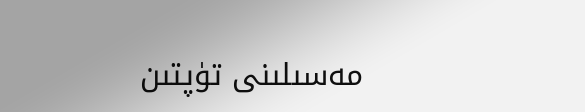مەسىلىنى تۈپتىن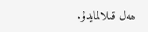ھەل قىلالمايدۇ.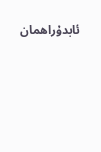ئابدۇراھمان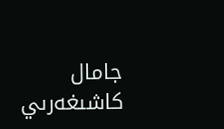جامال كاشىغەرىي